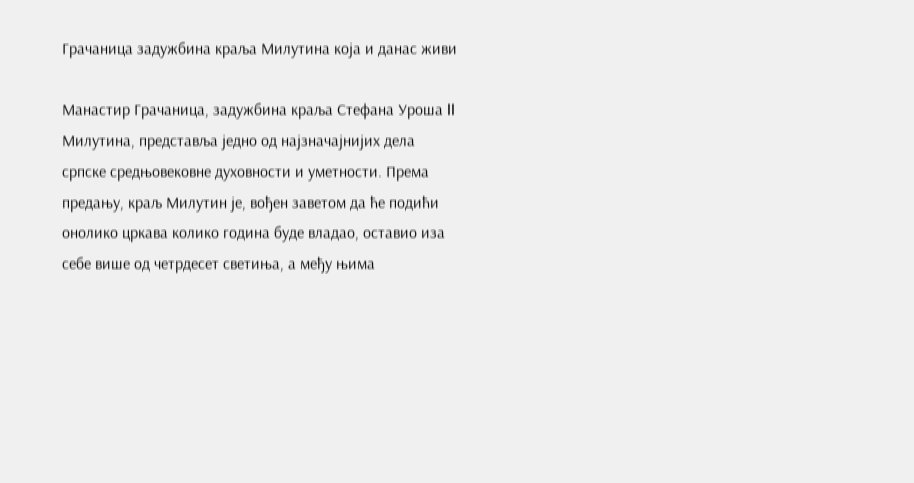Грачаница задужбина краља Милутина која и данас живи

Манастир Грачаница, задужбина краља Стефана Уроша II Милутина, представља једно од најзначајнијих дела српске средњовековне духовности и уметности. Према предању, краљ Милутин је, вођен заветом да ће подићи онолико цркава колико година буде владао, оставио иза себе више од четрдесет светиња, а међу њима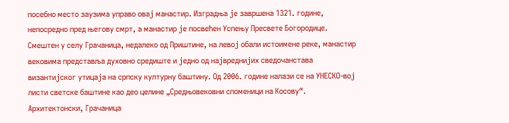посебно место заузима управо овај манастир. Изградња је завршена 1321. године, непосредно пред његову смрт, а манастир је посвећен Успењу Пресвете Богородице.
Смештен у селу Грачаница, недалеко од Приштине, на левој обали истоимене реке, манастир вековима представља духовно средиште и једно од највреднијих сведочанстава византијског утицаја на српску културну баштину. Од 2006. године налази се на УНЕСКО-вој листи светске баштине као део целине „Средњовековни споменици на Косову“.
Архитектонски, Грачаница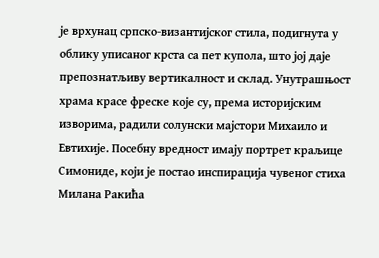је врхунац српско-византијског стила, подигнута у облику уписаног крста са пет купола, што јој даје препознатљиву вертикалност и склад. Унутрашњост храма красе фреске које су, према историјским изворима, радили солунски мајстори Михаило и Евтихије. Посебну вредност имају портрет краљице Симониде, који је постао инспирација чувеног стиха Милана Ракића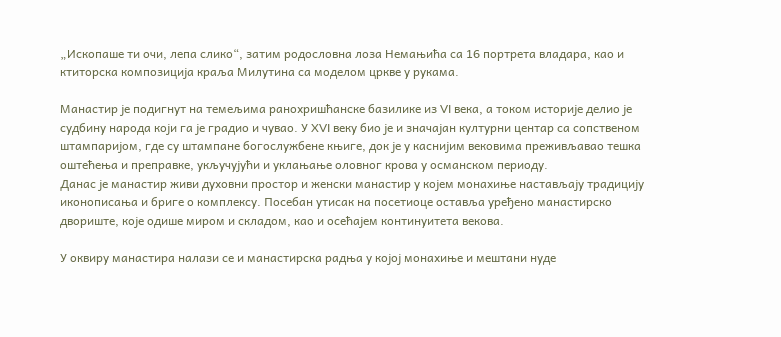„Ископаше ти очи, лепа слико“, затим родословна лоза Немањића са 16 портрета владара, као и ктиторска композиција краља Милутина са моделом цркве у рукама.

Манастир је подигнут на темељима ранохришћанске базилике из VI века, а током историје делио је судбину народа који га је градио и чувао. У XVI веку био је и значајан културни центар са сопственом штампаријом, где су штампане богослужбене књиге, док је у каснијим вековима преживљавао тешка оштећења и преправке, укључујући и уклањање оловног крова у османском периоду.
Данас је манастир живи духовни простор и женски манастир у којем монахиње настављају традицију иконописања и бриге о комплексу. Посебан утисак на посетиоце оставља уређено манастирско двориште, које одише миром и складом, као и осећајем континуитета векова.

У оквиру манастира налази се и манастирска радња у којој монахиње и мештани нуде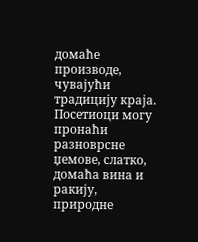домаће производе, чувајући традицију краја. Посетиоци могу пронаћи разноврсне џемове, слатко, домаћа вина и ракију, природне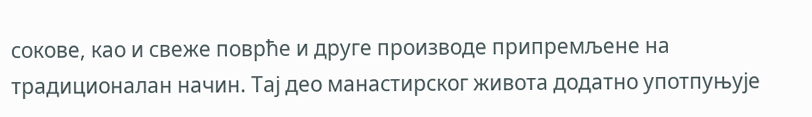сокове, као и свеже поврће и друге производе припремљене на традиционалан начин. Тај део манастирског живота додатно употпуњује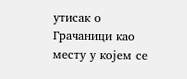утисак о Грачаници као месту у којем се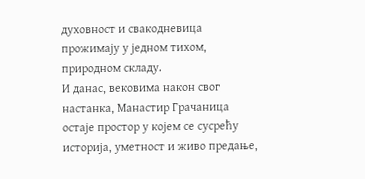духовност и свакодневица прожимају у једном тихом, природном складу.
И данас, вековима након свог настанка, Манастир Грачаница остаје простор у којем се сусрећу историја, уметност и живо предање,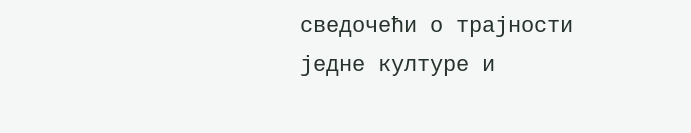сведочећи о трајности једне културе и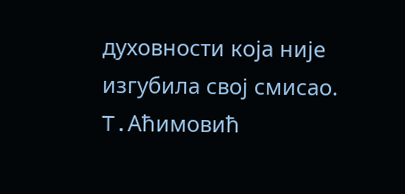духовности која није изгубила свој смисао.
T.Аћимовић